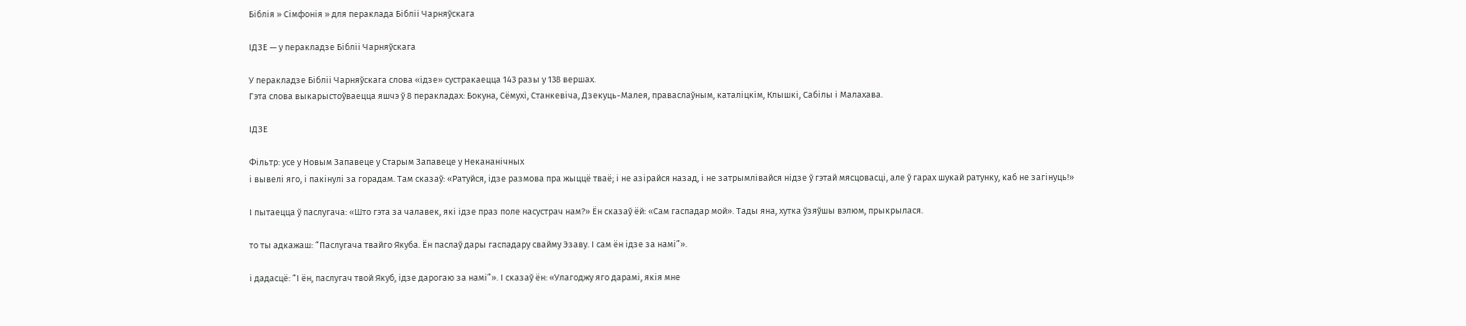Біблія » Сімфонія » для пераклада Бібліі Чарняўскага

ІДЗЕ — у перакладзе Бібліі Чарняўскага

У перакладзе Бібліі Чарняўскага слова «ідзе» сустракаецца 143 разы у 138 вершах.
Гэта слова выкарыстоўваецца яшчэ ў 8 перакладах: Бокуна, Сёмухі, Станкевіча, Дзекуць-Малея, праваслаўным, каталіцкім, Клышкi, Сабілы і Малахава.

ІДЗЕ

Фільтр: усе у Новым Запавеце у Старым Запавеце у Некананічных
і вывелі яго, і пакінулі за горадам. Там сказаў: «Ратуйся, ідзе размова пра жыццё тваё; і не азірайся назад, і не затрымлівайся нідзе ў гэтай мясцовасці, але ў гарах шукай ратунку, каб не загінуць!»

І пытаецца ў паслугача: «Што гэта за чалавек, які ідзе праз поле насустрач нам?» Ён сказаў ёй: «Сам гаспадар мой». Тады яна, хутка ўзяўшы вэлюм, прыкрылася.

то ты адкажаш: “Паслугача твайго Якуба. Ён паслаў дары гаспадару свайму Эзаву. І сам ён ідзе за намі”».

і дадасцё: “І ён, паслугач твой Якуб, ідзе дарогаю за намі”». І сказаў ён: «Улагоджу яго дарамі, якія мне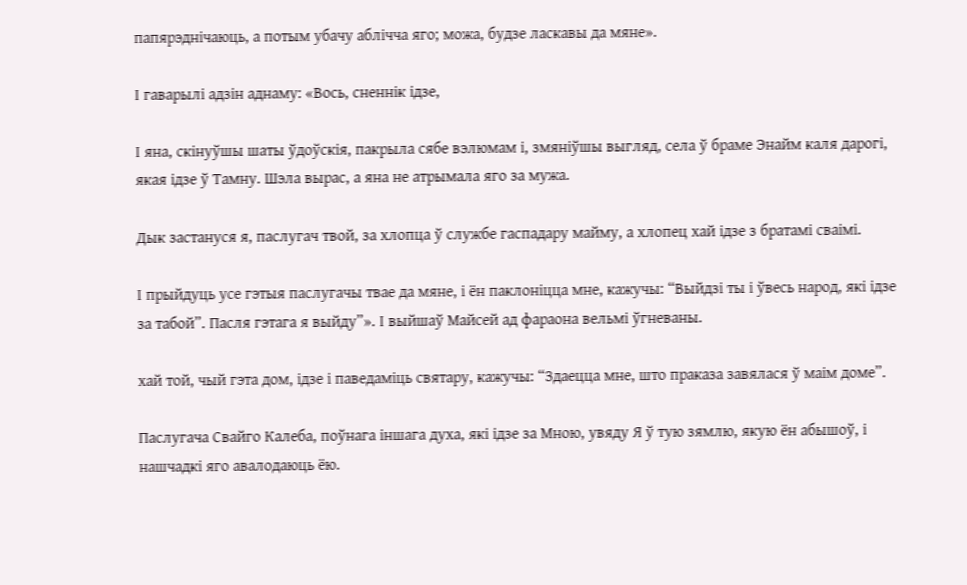папярэднічаюць, а потым убачу аблічча яго; можа, будзе ласкавы да мяне».

І гаварылі адзін аднаму: «Вось, сненнік ідзе,

І яна, скінуўшы шаты ўдоўскія, пакрыла сябе вэлюмам і, змяніўшы выгляд, села ў браме Энайм каля дарогі, якая ідзе ў Тамну. Шэла вырас, а яна не атрымала яго за мужа.

Дык застануся я, паслугач твой, за хлопца ў службе гаспадару майму, а хлопец хай ідзе з братамі сваімі.

І прыйдуць усе гэтыя паслугачы твае да мяне, і ён паклоніцца мне, кажучы: “Выйдзі ты і ўвесь народ, які ідзе за табой”. Пасля гэтага я выйду”». І выйшаў Майсей ад фараона вельмі ўгневаны.

хай той, чый гэта дом, ідзе і паведаміць святару, кажучы: “Здаецца мне, што праказа завялася ў маім доме”.

Паслугача Свайго Калеба, поўнага іншага духа, які ідзе за Мною, увяду Я ў тую зямлю, якую ён абышоў, і нашчадкі яго авалодаюць ёю.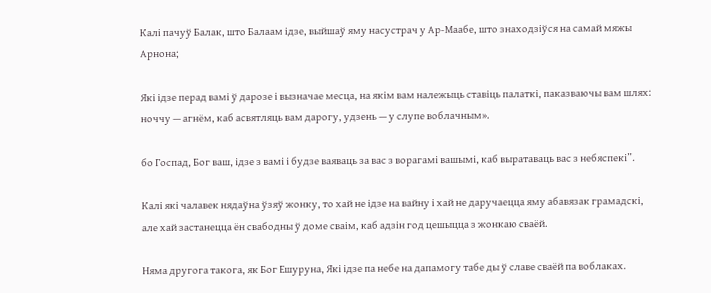Калі пачуў Балак, што Балаам ідзе, выйшаў яму насустрач у Ар-Маабе, што знаходзіўся на самай мяжы Арнона;

Які ідзе перад вамі ў дарозе і вызначае месца, на якім вам належыць ставіць палаткі, паказваючы вам шлях: ноччу — агнём, каб асвятляць вам дарогу, удзень — у слупе воблачным».

бо Госпад, Бог ваш, ідзе з вамі і будзе ваяваць за вас з ворагамі вашымі, каб выратаваць вас з небяспекі”.

Калі які чалавек нядаўна ўзяў жонку, то хай не ідзе на вайну і хай не даручаецца яму абавязак грамадскі, але хай застанецца ён свабодны ў доме сваім, каб адзін год цешыцца з жонкаю сваёй.

Няма другога такога, як Бог Ешуруна, Які ідзе па небе на дапамогу табе ды ў славе сваёй па воблаках.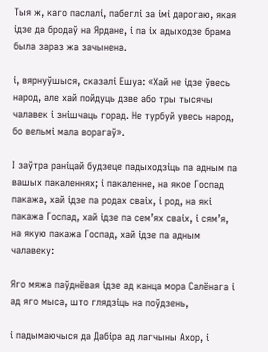Тыя ж, каго паслалі, пабеглі за імі дарогаю, якая ідзе да бродаў на Ярдане, і па іх адыходзе брама была зараз жа зачынена.

і, вярнуўшыся, сказалі Ешуа: «Хай не ідзе ўвесь народ, але хай пойдуць дзве або тры тысячы чалавек і знішчаць горад. Не турбуй увесь народ, бо вельмі мала ворагаў».

І заўтра раніцай будзеце падыходзіць па адным па вашых пакаленнях; і пакаленне, на якое Госпад пакажа, хай ідзе па родах сваіх, і род, на які пакажа Госпад, хай ідзе па сем’ях сваіх, і сям’я, на якую пакажа Госпад, хай ідзе па адным чалавеку:

Яго мяжа паўднёвая ідзе ад канца мора Салёнага і ад яго мыса, што глядзіць на поўдзень,

і падымаючыся да Дабіра ад лагчыны Ахор, і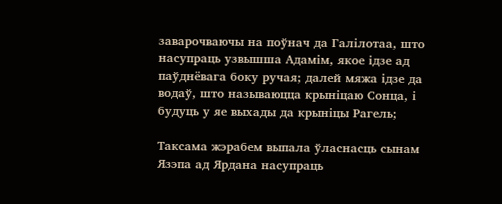заварочваючы на поўнач да Галілотаa, што насупраць узвышша Адамім, якое ідзе ад паўднёвага боку ручая; далей мяжа ідзе да водаў, што называюцца крыніцаю Сонца, і будуць у яе выхады да крыніцы Рагель;

Таксама жэрабем выпала ўласнасць сынам Язэпа ад Ярдана насупраць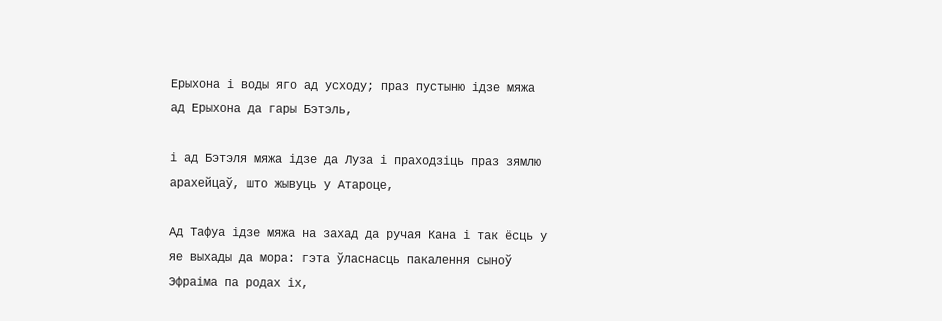Ерыхона і воды яго ад усходу; праз пустыню ідзе мяжа ад Ерыхона да гары Бэтэль,

і ад Бэтэля мяжа ідзе да Луза і праходзіць праз зямлю арахейцаў, што жывуць у Атароце,

Ад Тафуа ідзе мяжа на захад да ручая Кана і так ёсць у яе выхады да мора: гэта ўласнасць пакалення сыноў Эфраіма па родах іх,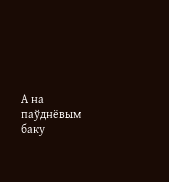А на паўднёвым баку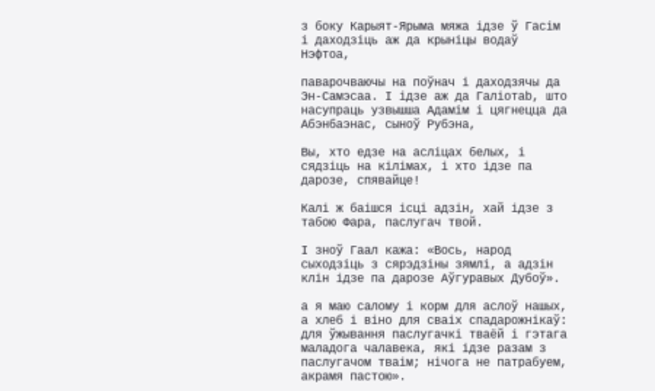з боку Карыят-Ярыма мяжа ідзе ў Гасім і даходзіць аж да крыніцы водаў Нэфтоа,

паварочваючы на поўнач і даходзячы да Эн-Самэсаa. І ідзе аж да Галіотаb, што насупраць узвышша Адамім і цягнецца да Абэнбаэнаc, сыноў Рубэна,

Вы, хто едзе на асліцах белых, і сядзіць на кілімах, і хто ідзе па дарозе, спявайце!

Калі ж баішся ісці адзін, хай ідзе з табою Фара, паслугач твой.

І зноў Гаал кажа: «Вось, народ сыходзіць з сярэдзіны зямлі, а адзін клін ідзе па дарозе Аўгуравых Дубоў».

а я маю салому і корм для аслоў нашых, а хлеб і віно для сваіх спадарожнікаў: для ўжывання паслугачкі тваёй і гэтага маладога чалавека, які ідзе разам з паслугачом тваім; нічога не патрабуем, акрамя пастою».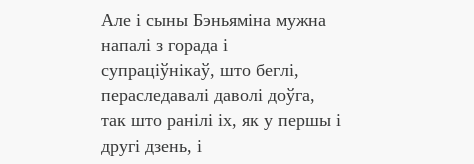Але і сыны Бэньяміна мужна напалі з горада і супраціўнікаў, што беглі, пераследавалі даволі доўга, так што ранілі іх, як у першы і другі дзень, і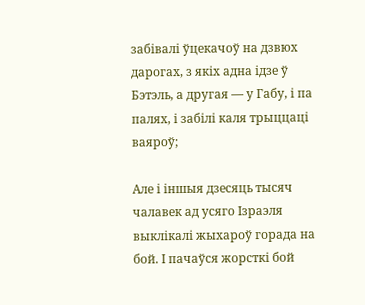забівалі ўцекачоў на дзвюх дарогах, з якіх адна ідзе ў Бэтэль, а другая — у Габу, і па палях, і забілі каля трыццаці ваяроў;

Але і іншыя дзесяць тысяч чалавек ад усяго Ізраэля выклікалі жыхароў горада на бой. І пачаўся жорсткі бой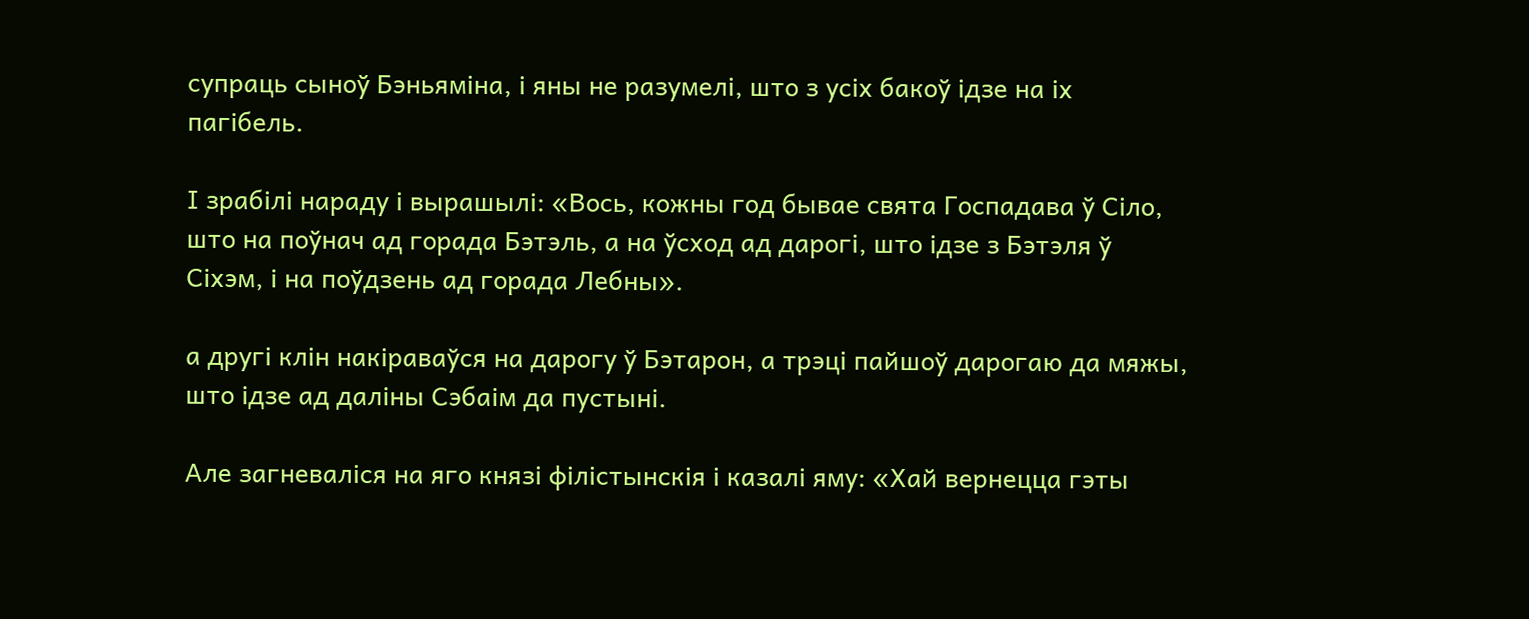супраць сыноў Бэньяміна, і яны не разумелі, што з усіх бакоў ідзе на іх пагібель.

І зрабілі нараду і вырашылі: «Вось, кожны год бывае свята Госпадава ў Сіло, што на поўнач ад горада Бэтэль, а на ўсход ад дарогі, што ідзе з Бэтэля ў Сіхэм, і на поўдзень ад горада Лебны».

а другі клін накіраваўся на дарогу ў Бэтарон, а трэці пайшоў дарогаю да мяжы, што ідзе ад даліны Сэбаім да пустыні.

Але загневаліся на яго князі філістынскія і казалі яму: «Хай вернецца гэты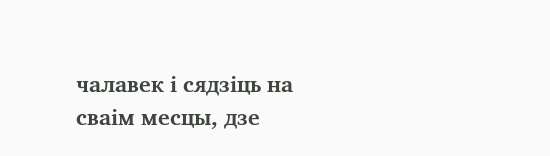чалавек і сядзіць на сваім месцы, дзе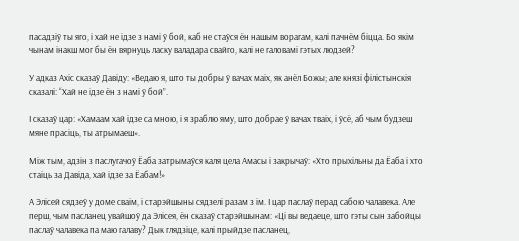пасадзіў ты яго, і хай не ідзе з намі ў бой, каб не стаўся ён нашым ворагам, калі пачнём біцца. Бо якім чынам інакш мог бы ён вярнуць ласку валадара свайго, калі не галовамі гэтых людзей?

У адказ Ахіс сказаў Давіду: «Ведаю я, што ты добры ў вачах маіх, як анёл Божы; але князі філістынскія сказалі: “Хай не ідзе ён з намі ў бой”.

І сказаў цар: «Хамаам хай ідзе са мною, і я зраблю яму, што добрае ў вачах тваіх, і ўсё, аб чым будзеш мяне прасіць, ты атрымаеш».

Між тым, адзін з паслугачоў Ёаба затрымаўся каля цела Амасы і закрычаў: «Хто прыхільны да Ёаба і хто стаіць за Давіда, хай ідзе за Ёабам!»

А Элісей сядзеў у доме сваім, і старэйшыны сядзелі разам з ім. І цар паслаў перад сабою чалавека. Але перш, чым пасланец увайшоў да Элісея, ён сказаў старэйшынам: «Ці вы ведаеце, што гэты сын забойцы паслаў чалавека па маю галаву? Дык глядзіце, калі прыйдзе пасланец,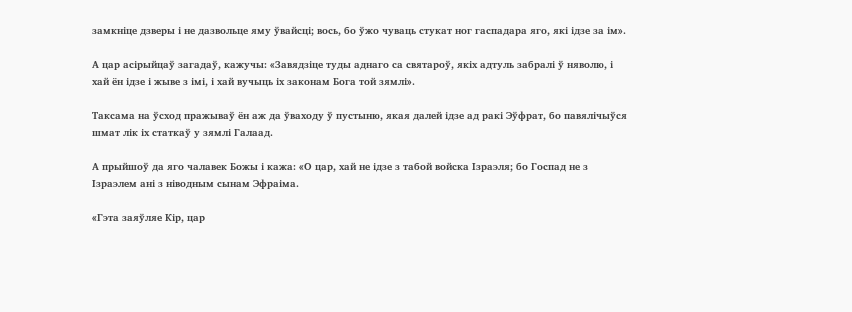замкніце дзверы і не дазвольце яму ўвайсці; вось, бо ўжо чуваць стукат ног гаспадара яго, які ідзе за ім».

А цар асірыйцаў загадаў, кажучы: «Завядзіце туды аднаго са святароў, якіх адтуль забралі ў няволю, і хай ён ідзе і жыве з імі, і хай вучыць іх законам Бога той зямлі».

Таксама на ўсход пражываў ён аж да ўваходу ў пустыню, якая далей ідзе ад ракі Эўфрат, бо павялічыўся шмат лік іх статкаў у зямлі Галаад.

А прыйшоў да яго чалавек Божы і кажа: «О цар, хай не ідзе з табой войска Ізраэля; бо Госпад не з Ізраэлем ані з ніводным сынам Эфраіма.

«Гэта заяўляе Кір, цар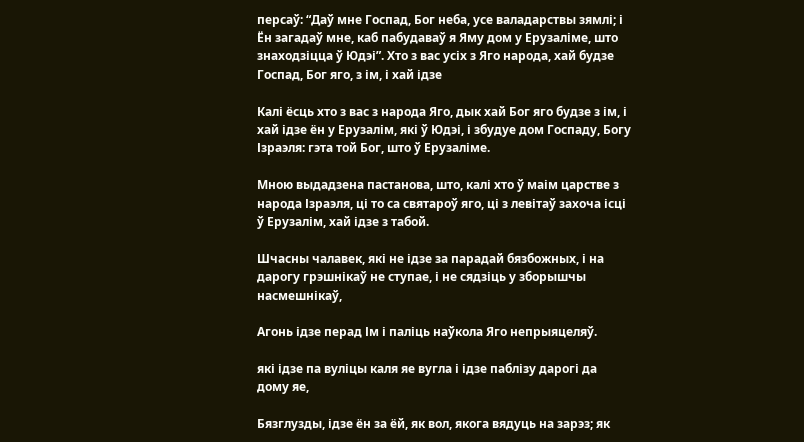персаў: “Даў мне Госпад, Бог неба, усе валадарствы зямлі; і Ён загадаў мне, каб пабудаваў я Яму дом у Ерузаліме, што знаходзіцца ў Юдэі”. Хто з вас усіх з Яго народа, хай будзе Госпад, Бог яго, з ім, і хай ідзе

Калі ёсць хто з вас з народа Яго, дык хай Бог яго будзе з ім, і хай ідзе ён у Ерузалім, які ў Юдэі, і збудуе дом Госпаду, Богу Ізраэля: гэта той Бог, што ў Ерузаліме.

Мною выдадзена пастанова, што, калі хто ў маім царстве з народа Ізраэля, ці то са святароў яго, ці з левітаў захоча ісці ў Ерузалім, хай ідзе з табой.

Шчасны чалавек, які не ідзе за парадай бязбожных, і на дарогу грэшнікаў не ступае, і не сядзіць у зборышчы насмешнікаў,

Агонь ідзе перад Ім і паліць наўкола Яго непрыяцеляў.

які ідзе па вуліцы каля яе вугла і ідзе паблізу дарогі да дому яе,

Бязглузды, ідзе ён за ёй, як вол, якога вядуць на зарэз; як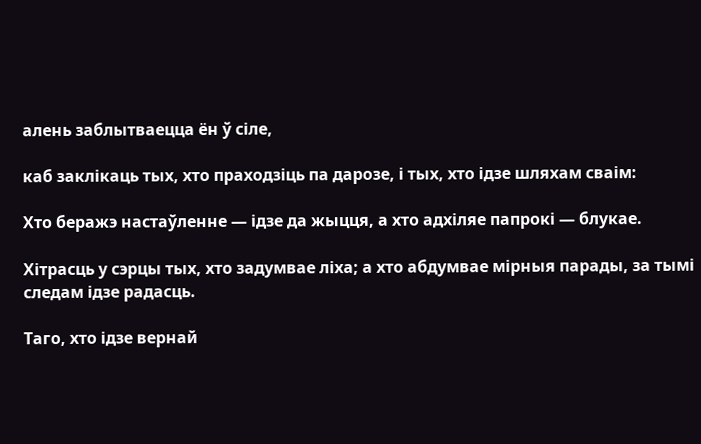алень заблытваецца ён ў сіле,

каб заклікаць тых, хто праходзіць па дарозе, і тых, хто ідзе шляхам сваім:

Хто беражэ настаўленне — ідзе да жыцця, а хто адхіляе папрокі — блукае.

Хітрасць у сэрцы тых, хто задумвае ліха; а хто абдумвае мірныя парады, за тымі следам ідзе радасць.

Таго, хто ідзе вернай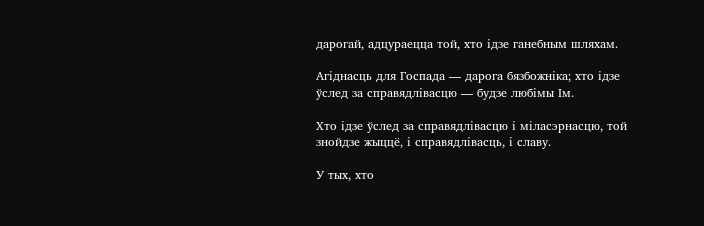дарогай, адцураецца той, хто ідзе ганебным шляхам.

Агіднасць для Госпада — дарога бязбожніка; хто ідзе ўслед за справядлівасцю — будзе любімы Ім.

Хто ідзе ўслед за справядлівасцю і міласэрнасцю, той знойдзе жыццё, і справядлівасць, і славу.

У тых, хто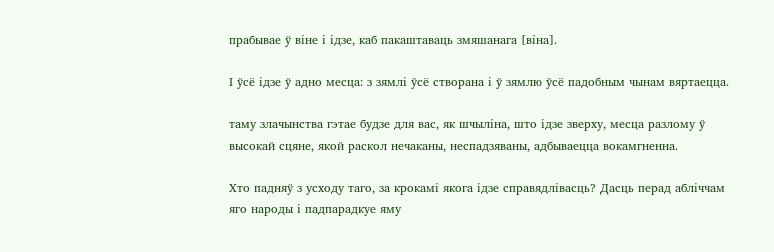прабывае ў віне і ідзе, каб пакаштаваць змяшанага [віна].

І ўсё ідзе ў адно месца: з зямлі ўсё створана і ў зямлю ўсё падобным чынам вяртаецца.

таму злачынства гэтае будзе для вас, як шчыліна, што ідзе зверху, месца разлому ў высокай сцяне, якой раскол нечаканы, неспадзяваны, адбываецца вокамгненна.

Хто падняў з усходу таго, за крокамі якога ідзе справядлівасць? Дасць перад абліччам яго народы і падпарадкуе яму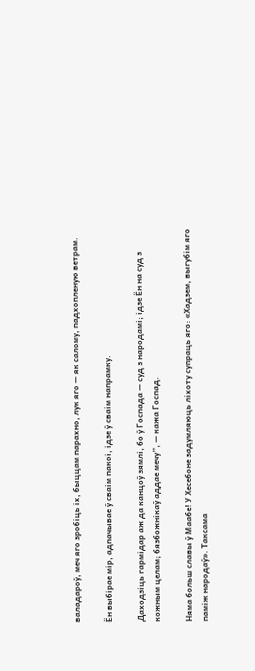валадароў, меч яго зробіць іх, быццам парахно, лук яго — як салому, падхопленую ветрам.

Ён выбірае мір, адпачывае ў сваім пакоі, ідзе ў сваім напрамку.

Даходзіць гармідар аж да канцоў зямлі, бо ў Госпада — суд з народамі; ідзе Ён на суд з кожным целам; бязбожнікаў аддае мечу”, — кажа Госпад.

Няма больш славы ў Маабе! У Хесебоне задумляюць ліхоту супраць яго: «Хадзем, выгубім яго паміж народаў». Таксама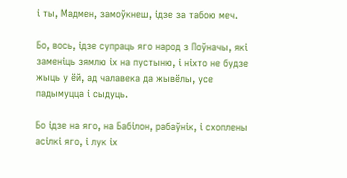і ты, Мадмен, замоўкнеш, ідзе за табою меч.

Бо, вось, ідзе супраць яго народ з Поўначы, які заменіць зямлю іх на пустыню, і ніхто не будзе жыць у ёй, ад чалавека да жывёлы, усе падымуцца і сыдуць.

Бо ідзе на яго, на Бабілон, рабаўнік, і схоплены асілкі яго, і лук іх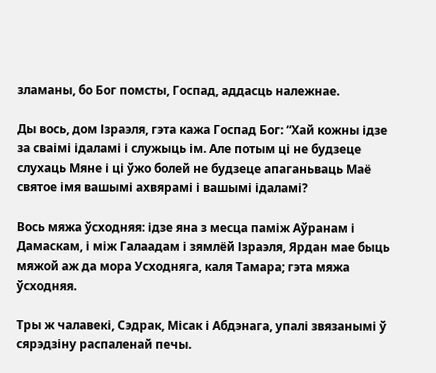зламаны, бо Бог помсты, Госпад, аддасць належнае.

Ды вось, дом Ізраэля, гэта кажа Госпад Бог: “Хай кожны ідзе за сваімі ідаламі і служыць ім. Але потым ці не будзеце слухаць Мяне і ці ўжо болей не будзеце апаганьваць Маё святое імя вашымі ахвярамі і вашымі ідаламі?

Вось мяжа ўсходняя: ідзе яна з месца паміж Аўранам і Дамаскам, і між Галаадам і зямлёй Ізраэля, Ярдан мае быць мяжой аж да мора Усходняга, каля Тамара; гэта мяжа ўсходняя.

Тры ж чалавекі, Сэдрак, Місак і Абдэнага, упалі звязанымі ў сярэдзіну распаленай печы.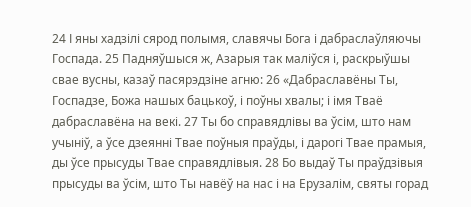24 І яны хадзілі сярод полымя, славячы Бога і дабраслаўляючы Госпада. 25 Падняўшыся ж, Азарыя так маліўся і, раскрыўшы свае вусны, казаў пасярэдзіне агню: 26 «Дабраславёны Ты, Госпадзе, Божа нашых бацькоў, і поўны хвалы; і імя Тваё дабраславёна на векі. 27 Ты бо справядлівы ва ўсім, што нам учыніў, а ўсе дзеянні Твае поўныя праўды, і дарогі Твае прамыя, ды ўсе прысуды Твае справядлівыя. 28 Бо выдаў Ты праўдзівыя прысуды ва ўсім, што Ты навёў на нас і на Ерузалім, святы горад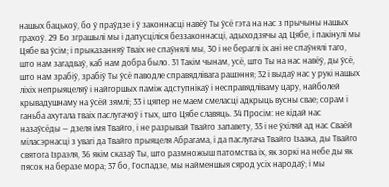нашых бацькоў, бо ў праўдзе і ў законнасці навёў Ты ўсё гэта на нас з прычыны нашых грахоў. 29 Бо зграшылі мы і дапусціліся беззаконнасці, адыходзячы ад Цябе, і пакінулі мы Цябе ва ўсім; і прыказанняў Тваіх не спаўнялі мы, 30 і не бераглі іх ані не спаўнялі таго, што нам загадваў, каб нам добра было. 31 Такім чынам, усё, што Ты на нас навёў, ды ўсё, што нам зрабіў, зрабіў Ты ўсё паводле справядлівага рашэння; 32 і выдаў нас у рукі нашых ліхіх непрыяцеляў і найгоршых паміж адступнікаў і несправядліваму цару, найболей крывадушнаму на ўсёй зямлі; 33 і цяпер не маем смеласці адкрыць вусны свае; сорам і ганьба ахутала тваіх паслугачоў і тых, што Цябе славяць. 34 Просім: не кідай нас назаўсёды — дзеля імя Твайго, і не разрывай Твайго запавету, 35 і не ўхіляй ад нас Сваёй міласэрнасці з увагі да Твайго прыяцеля Абрагама, і да паслугача Твайго Ізаака, ды Твайго святога Ізраэля, 36 якім сказаў Ты, што размножыш патомства іх, як зоркі на небе ды як пясок на беразе мора; 37 бо, Госпадзе, мы найменшыя сярод усіх народаў; і мы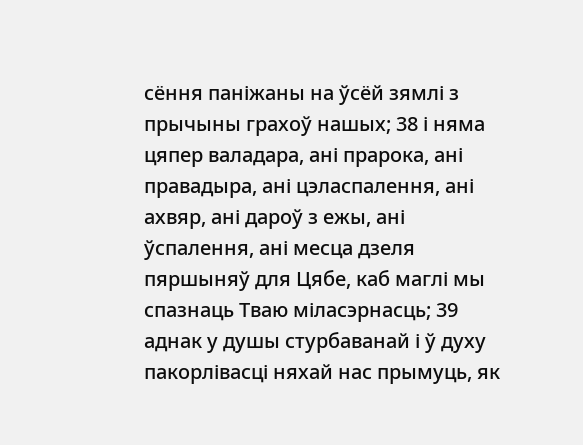сёння паніжаны на ўсёй зямлі з прычыны грахоў нашых; 38 і няма цяпер валадара, ані прарока, ані правадыра, ані цэласпалення, ані ахвяр, ані дароў з ежы, ані ўспалення, ані месца дзеля пяршыняў для Цябе, каб маглі мы спазнаць Тваю міласэрнасць; 39 аднак у душы стурбаванай і ў духу пакорлівасці няхай нас прымуць, як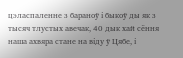цэласпаленне з бараноў і быкоў ды як з тысяч тлустых авечак, 40 дык хай сёння наша ахвяра стане на віду ў Цябе, і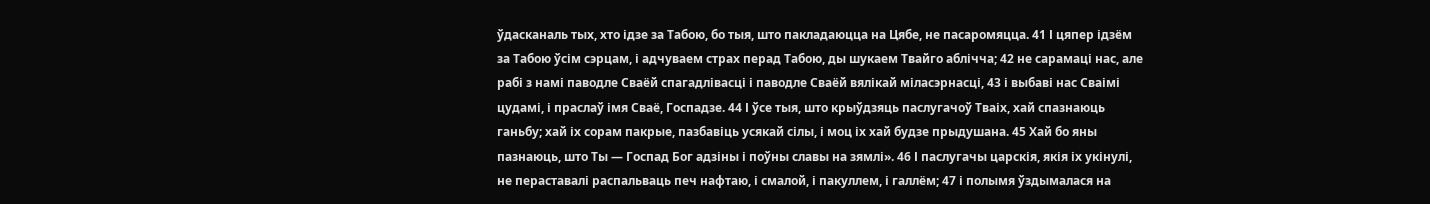ўдасканаль тых, хто ідзе за Табою, бо тыя, што пакладаюцца на Цябе, не пасаромяцца. 41 І цяпер ідзём за Табою ўсім сэрцам, і адчуваем страх перад Табою, ды шукаем Твайго аблічча; 42 не сарамаці нас, але рабі з намі паводле Сваёй спагадлівасці і паводле Сваёй вялікай міласэрнасці, 43 і выбаві нас Сваімі цудамі, і праслаў імя Сваё, Госпадзе. 44 І ўсе тыя, што крыўдзяць паслугачоў Тваіх, хай спазнаюць ганьбу; хай іх сорам пакрые, пазбавіць усякай сілы, і моц іх хай будзе прыдушана. 45 Хай бо яны пазнаюць, што Ты — Госпад Бог адзіны і поўны славы на зямлі». 46 І паслугачы царскія, якія іх укінулі, не пераставалі распальваць печ нафтаю, і смалой, і пакуллем, і галлём; 47 і полымя ўздымалася на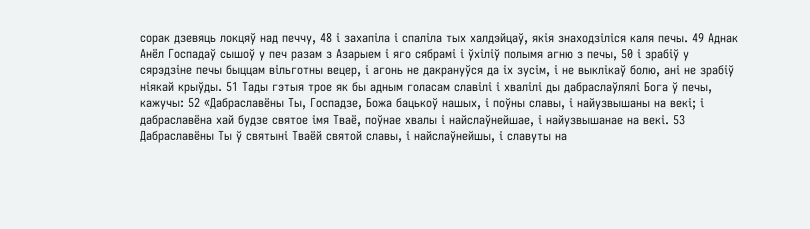сорак дзевяць локцяў над печчу, 48 і захапіла і спаліла тых халдэйцаў, якія знаходзіліся каля печы. 49 Аднак Анёл Госпадаў сышоў у печ разам з Азарыем і яго сябрамі і ўхіліў полымя агню з печы, 50 і зрабіў у сярэдзіне печы быццам вільготны вецер, і агонь не дакрануўся да іх зусім, і не выклікаў болю, ані не зрабіў ніякай крыўды. 51 Тады гэтыя трое як бы адным голасам славілі і хвалілі ды дабраслаўлялі Бога ў печы, кажучы: 52 «Дабраславёны Ты, Госпадзе, Божа бацькоў нашых, і поўны славы, і найузвышаны на векі; і дабраславёна хай будзе святое імя Тваё, поўнае хвалы і найслаўнейшае, і найузвышанае на векі. 53 Дабраславёны Ты ў святыні Тваёй святой славы, і найслаўнейшы, і славуты на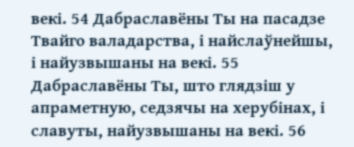векі. 54 Дабраславёны Ты на пасадзе Твайго валадарства, і найслаўнейшы, і найузвышаны на векі. 55 Дабраславёны Ты, што глядзіш у апраметную, седзячы на херубінах, і славуты, найузвышаны на векі. 56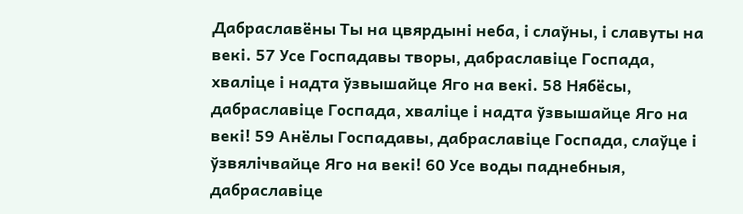Дабраславёны Ты на цвярдыні неба, і слаўны, і славуты на векі. 57 Усе Госпадавы творы, дабраславіце Госпада, хваліце і надта ўзвышайце Яго на векі. 58 Нябёсы, дабраславіце Госпада, хваліце і надта ўзвышайце Яго на векі! 59 Анёлы Госпадавы, дабраславіце Госпада, слаўце і ўзвялічвайце Яго на векі! 60 Усе воды паднебныя, дабраславіце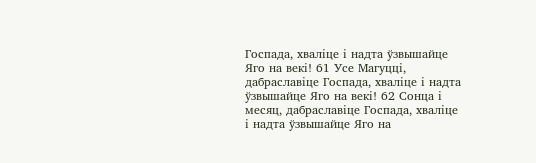Госпада, хваліце і надта ўзвышайце Яго на векі! 61 Усе Магуцці, дабраславіце Госпада, хваліце і надта ўзвышайце Яго на векі! 62 Сонца і месяц, дабраславіце Госпада, хваліце і надта ўзвышайце Яго на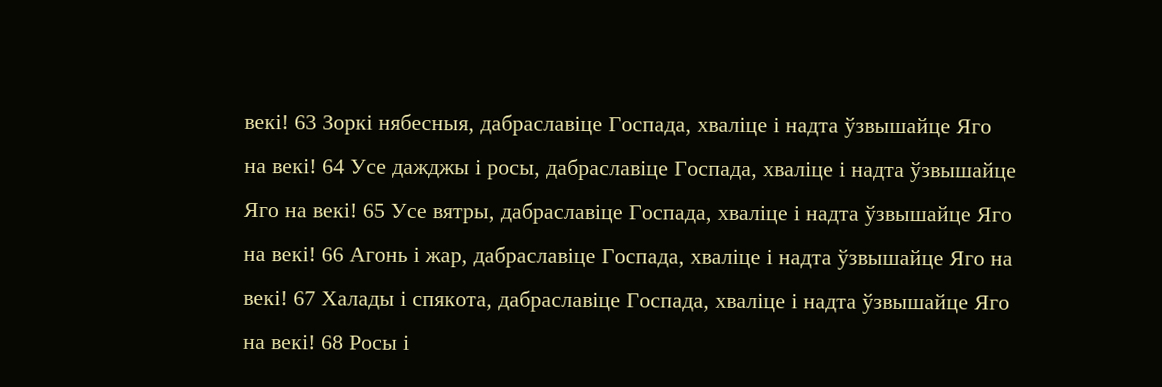векі! 63 Зоркі нябесныя, дабраславіце Госпада, хваліце і надта ўзвышайце Яго на векі! 64 Усе дажджы і росы, дабраславіце Госпада, хваліце і надта ўзвышайце Яго на векі! 65 Усе вятры, дабраславіце Госпада, хваліце і надта ўзвышайце Яго на векі! 66 Агонь і жар, дабраславіце Госпада, хваліце і надта ўзвышайце Яго на векі! 67 Халады і спякота, дабраславіце Госпада, хваліце і надта ўзвышайце Яго на векі! 68 Росы і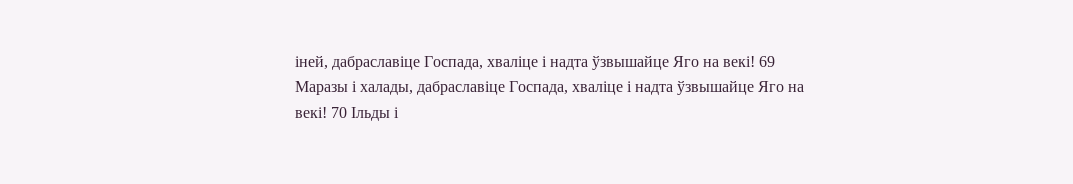іней, дабраславіце Госпада, хваліце і надта ўзвышайце Яго на векі! 69 Маразы і халады, дабраславіце Госпада, хваліце і надта ўзвышайце Яго на векі! 70 Ільды і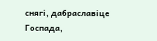снягі, дабраславіце Госпада,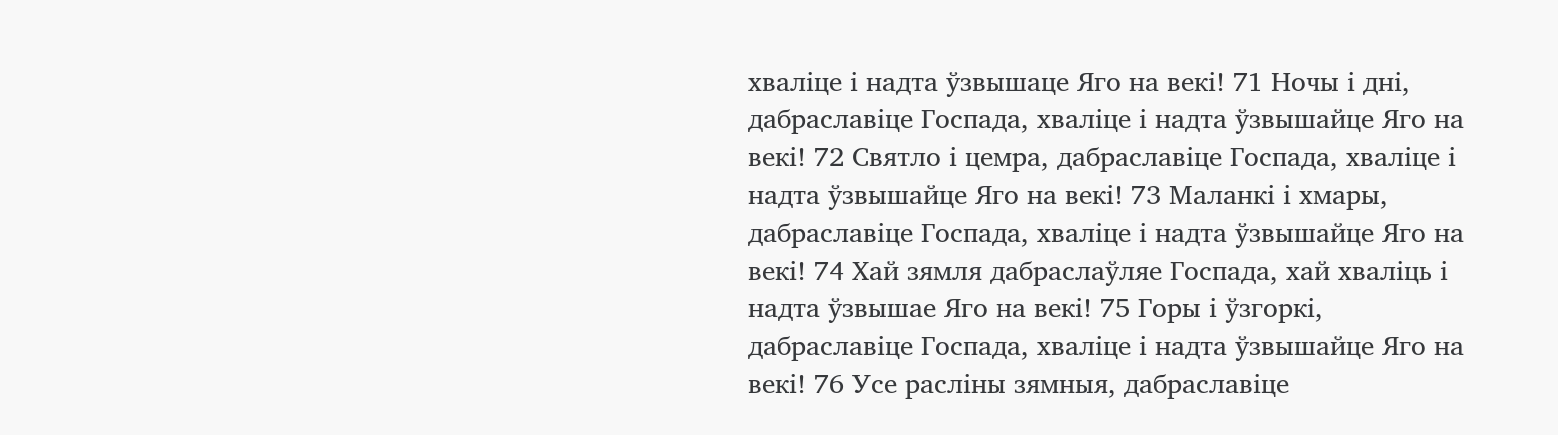хваліце і надта ўзвышаце Яго на векі! 71 Ночы і дні, дабраславіце Госпада, хваліце і надта ўзвышайце Яго на векі! 72 Святло і цемра, дабраславіце Госпада, хваліце і надта ўзвышайце Яго на векі! 73 Маланкі і хмары, дабраславіце Госпада, хваліце і надта ўзвышайце Яго на векі! 74 Хай зямля дабраслаўляе Госпада, хай хваліць і надта ўзвышае Яго на векі! 75 Горы і ўзгоркі, дабраславіце Госпада, хваліце і надта ўзвышайце Яго на векі! 76 Усе расліны зямныя, дабраславіце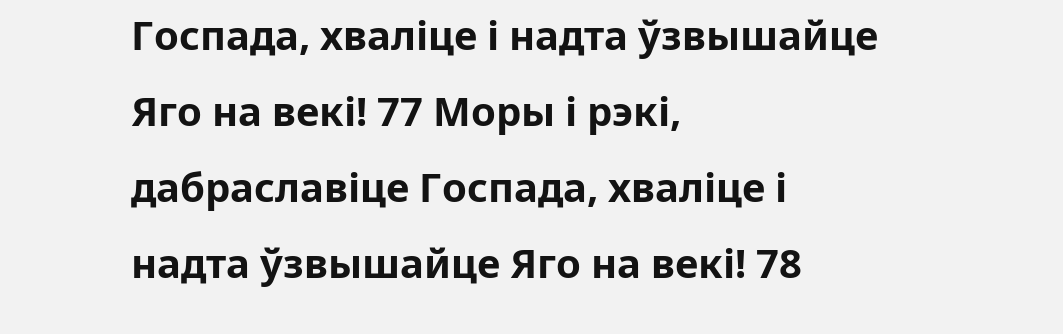Госпада, хваліце і надта ўзвышайце Яго на векі! 77 Моры і рэкі, дабраславіце Госпада, хваліце і надта ўзвышайце Яго на векі! 78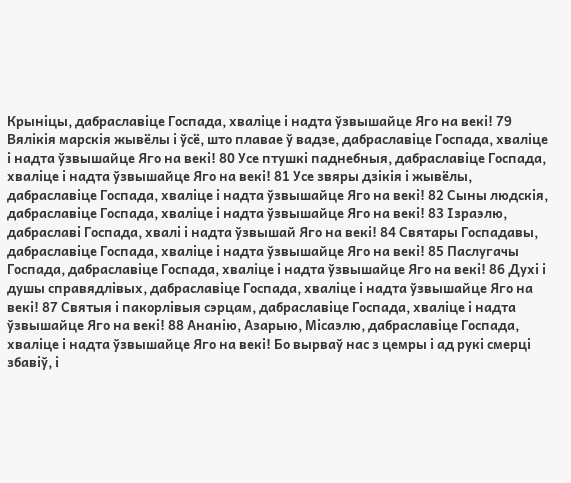Крыніцы, дабраславіце Госпада, хваліце і надта ўзвышайце Яго на векі! 79 Вялікія марскія жывёлы і ўсё, што плавае ў вадзе, дабраславіце Госпада, хваліце і надта ўзвышайце Яго на векі! 80 Усе птушкі паднебныя, дабраславіце Госпада, хваліце і надта ўзвышайце Яго на векі! 81 Усе звяры дзікія і жывёлы, дабраславіце Госпада, хваліце і надта ўзвышайце Яго на векі! 82 Сыны людскія, дабраславіце Госпада, хваліце і надта ўзвышайце Яго на векі! 83 Ізраэлю, дабраславі Госпада, хвалі і надта ўзвышай Яго на векі! 84 Святары Госпадавы, дабраславіце Госпада, хваліце і надта ўзвышайце Яго на векі! 85 Паслугачы Госпада, дабраславіце Госпада, хваліце і надта ўзвышайце Яго на векі! 86 Духі і душы справядлівых, дабраславіце Госпада, хваліце і надта ўзвышайце Яго на векі! 87 Святыя і пакорлівыя сэрцам, дабраславіце Госпада, хваліце і надта ўзвышайце Яго на векі! 88 Ананію, Азарыю, Місаэлю, дабраславіце Госпада, хваліце і надта ўзвышайце Яго на векі! Бо вырваў нас з цемры і ад рукі смерці збавіў, і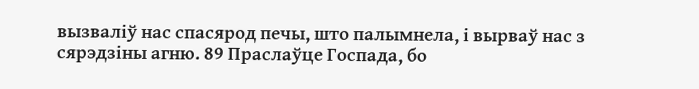вызваліў нас спасярод печы, што палымнела, і вырваў нас з сярэдзіны агню. 89 Праслаўце Госпада, бо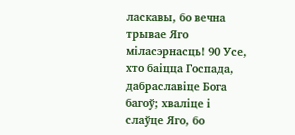ласкавы, бо вечна трывае Яго міласэрнасць! 90 Усе, хто баіцца Госпада, дабраславіце Бога багоў; хваліце і слаўце Яго, бо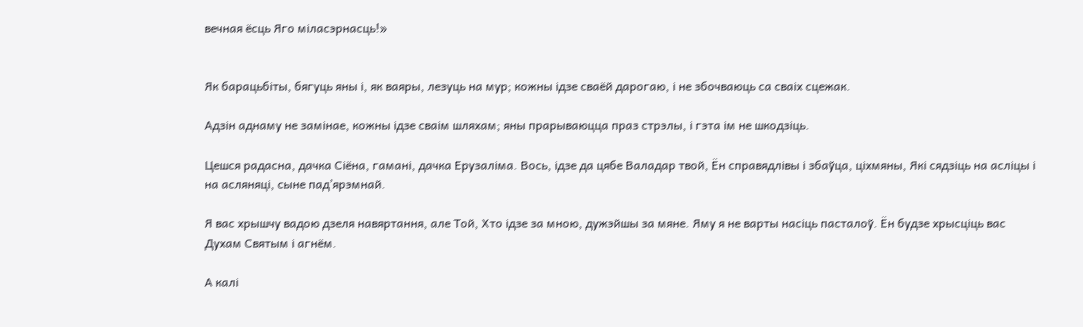вечная ёсць Яго міласэрнасць!»


Як барацьбіты, бягуць яны і, як ваяры, лезуць на мур; кожны ідзе сваёй дарогаю, і не збочваюць са сваіх сцежак.

Адзін аднаму не замінае, кожны ідзе сваім шляхам; яны прарываюцца праз стрэлы, і гэта ім не шкодзіць.

Цешся радасна, дачка Сіёна, гамані, дачка Ерузаліма. Вось, ідзе да цябе Валадар твой, Ён справядлівы і збаўца, ціхмяны, Які сядзіць на асліцы і на асляняці, сыне пад’ярэмнай.

Я вас хрышчу вадою дзеля навяртання, але Той, Хто ідзе за мною, дужэйшы за мяне. Яму я не варты насіць пасталоў. Ён будзе хрысціць вас Духам Святым і агнём.

А калі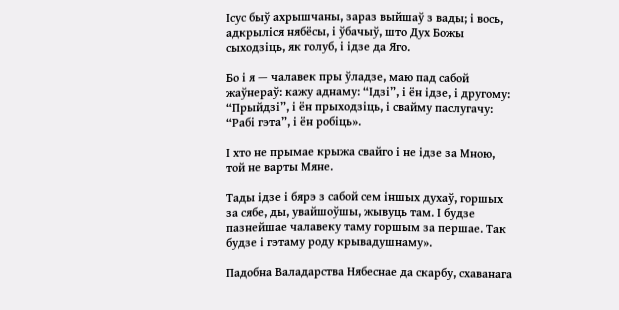Ісус быў ахрышчаны, зараз выйшаў з вады; і вось, адкрыліся нябёсы, і ўбачыў, што Дух Божы сыходзіць, як голуб, і ідзе да Яго.

Бо і я — чалавек пры ўладзе, маю пад сабой жаўнераў: кажу аднаму: “Ідзі”, і ён ідзе, і другому: “Прыйдзі”, і ён прыходзіць, і свайму паслугачу: “Рабі гэта”, і ён робіць».

І хто не прымае крыжа свайго і не ідзе за Мною, той не варты Мяне.

Тады ідзе і бярэ з сабой сем іншых духаў, горшых за сябе, ды, увайшоўшы, жывуць там. І будзе пазнейшае чалавеку таму горшым за першае. Так будзе і гэтаму роду крывадушнаму».

Падобна Валадарства Нябеснае да скарбу, схаванага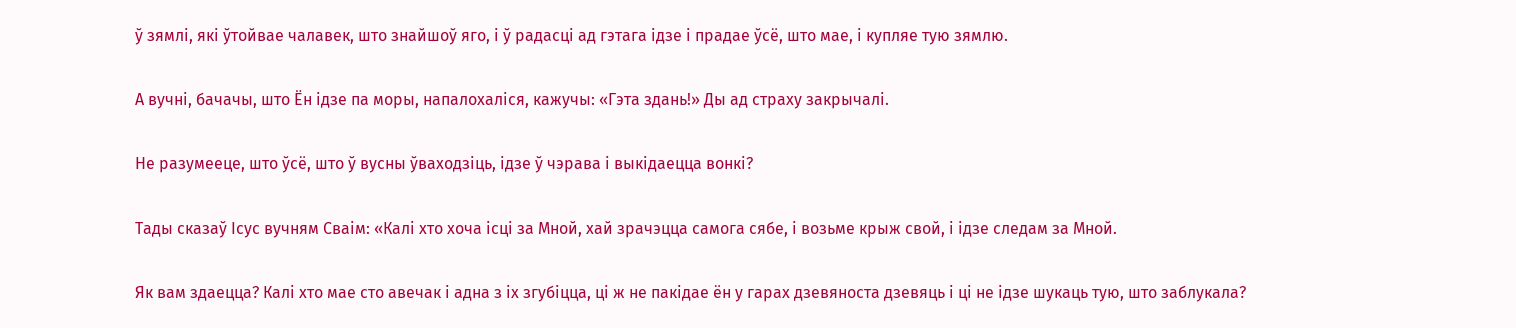ў зямлі, які ўтойвае чалавек, што знайшоў яго, і ў радасці ад гэтага ідзе і прадае ўсё, што мае, і купляе тую зямлю.

А вучні, бачачы, што Ён ідзе па моры, напалохаліся, кажучы: «Гэта здань!» Ды ад страху закрычалі.

Не разумееце, што ўсё, што ў вусны ўваходзіць, ідзе ў чэрава і выкідаецца вонкі?

Тады сказаў Ісус вучням Сваім: «Калі хто хоча ісці за Мной, хай зрачэцца самога сябе, і возьме крыж свой, і ідзе следам за Мной.

Як вам здаецца? Калі хто мае сто авечак і адна з іх згубіцца, ці ж не пакідае ён у гарах дзевяноста дзевяць і ці не ідзе шукаць тую, што заблукала?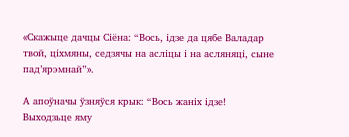«Скажыце дачцы Сіёна: “Вось, ідзе да цябе Валадар твой, ціхмяны, седзячы на асліцы і на асляняці, сыне пад’ярэмнай”».

А апоўначы ўзняўся крык: “Вось жаніх ідзе! Выходзьце яму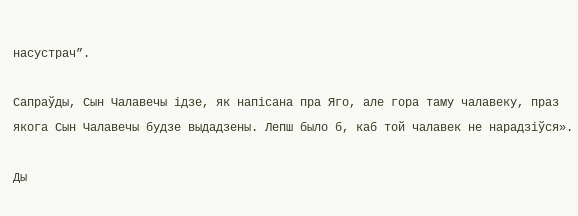насустрач”.

Сапраўды, Сын Чалавечы ідзе, як напісана пра Яго, але гора таму чалавеку, праз якога Сын Чалавечы будзе выдадзены. Лепш было б, каб той чалавек не нарадзіўся».

Ды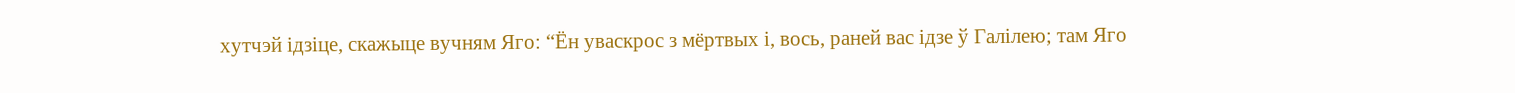хутчэй ідзіце, скажыце вучням Яго: “Ён уваскрос з мёртвых і, вось, раней вас ідзе ў Галілею; там Яго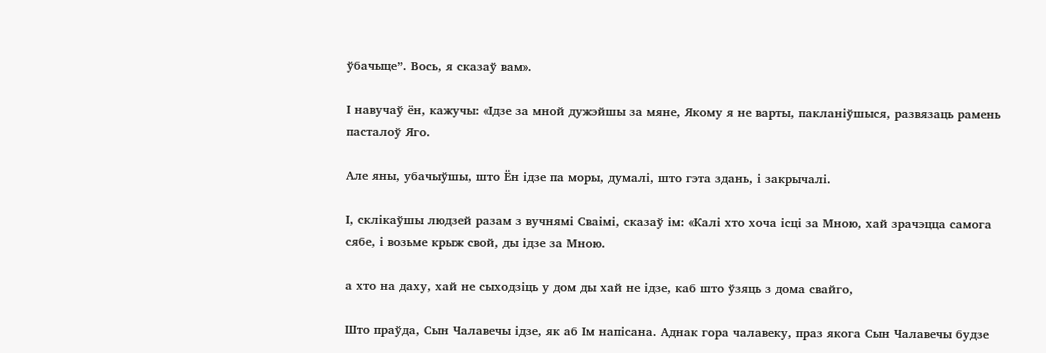ўбачыце”. Вось, я сказаў вам».

І навучаў ён, кажучы: «Ідзе за мной дужэйшы за мяне, Якому я не варты, пакланіўшыся, развязаць рамень пасталоў Яго.

Але яны, убачыўшы, што Ён ідзе па моры, думалі, што гэта здань, і закрычалі.

І, склікаўшы людзей разам з вучнямі Сваімі, сказаў ім: «Калі хто хоча ісці за Мною, хай зрачэцца самога сябе, і возьме крыж свой, ды ідзе за Мною.

а хто на даху, хай не сыходзіць у дом ды хай не ідзе, каб што ўзяць з дома свайго,

Што праўда, Сын Чалавечы ідзе, як аб Ім напісана. Аднак гора чалавеку, праз якога Сын Чалавечы будзе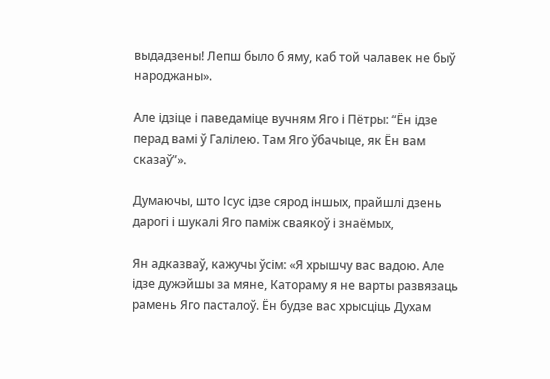выдадзены! Лепш было б яму, каб той чалавек не быў народжаны».

Але ідзіце і паведаміце вучням Яго і Пётры: “Ён ідзе перад вамі ў Галілею. Там Яго ўбачыце, як Ён вам сказаў”».

Думаючы, што Ісус ідзе сярод іншых, прайшлі дзень дарогі і шукалі Яго паміж сваякоў і знаёмых,

Ян адказваў, кажучы ўсім: «Я хрышчу вас вадою. Але ідзе дужэйшы за мяне, Катораму я не варты развязаць рамень Яго пасталоў. Ён будзе вас хрысціць Духам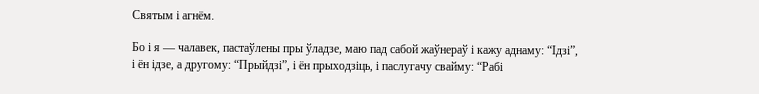Святым і агнём.

Бо і я — чалавек, пастаўлены пры ўладзе, маю пад сабой жаўнераў і кажу аднаму: “Ідзі”, і ён ідзе, а другому: “Прыйдзі”, і ён прыходзіць, і паслугачу свайму: “Рабі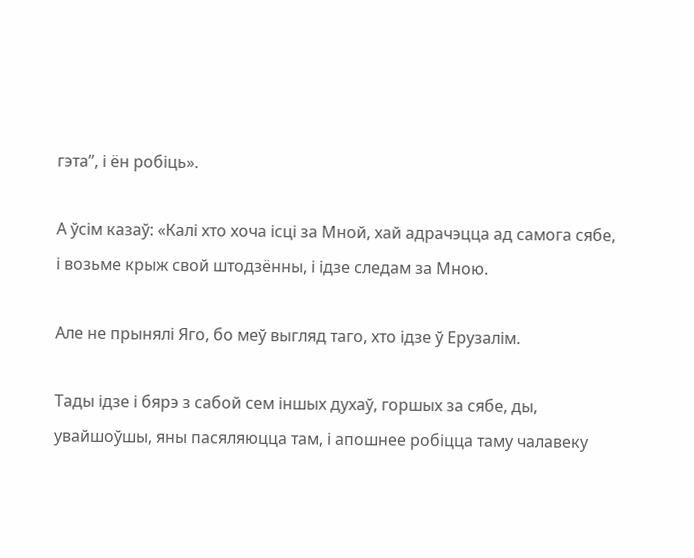гэта”, і ён робіць».

А ўсім казаў: «Калі хто хоча ісці за Мной, хай адрачэцца ад самога сябе, і возьме крыж свой штодзённы, і ідзе следам за Мною.

Але не прынялі Яго, бо меў выгляд таго, хто ідзе ў Ерузалім.

Тады ідзе і бярэ з сабой сем іншых духаў, горшых за сябе, ды, увайшоўшы, яны пасяляюцца там, і апошнее робіцца таму чалавеку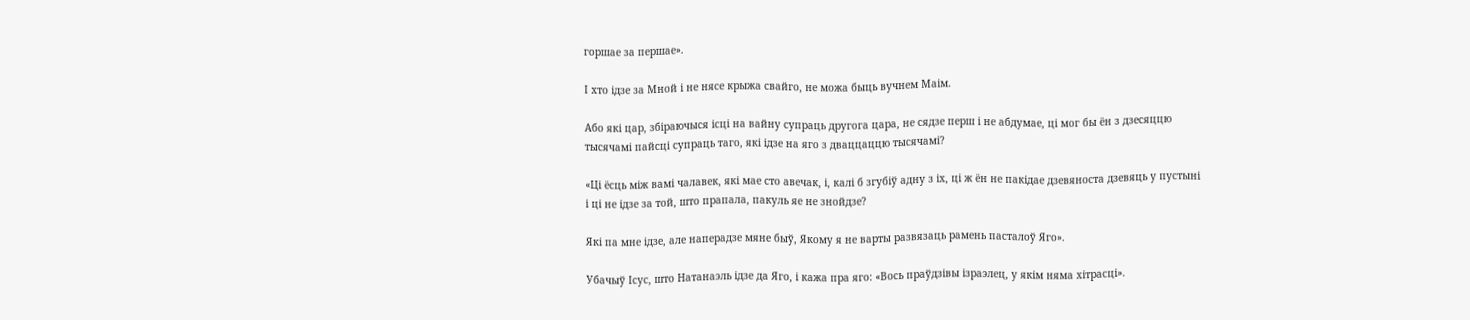горшае за першае».

І хто ідзе за Мной і не нясе крыжа свайго, не можа быць вучнем Маім.

Або які цар, збіраючыся ісці на вайну супраць другога цара, не сядзе перш і не абдумае, ці мог бы ён з дзесяццю тысячамі пайсці супраць таго, які ідзе на яго з дваццаццю тысячамі?

«Ці ёсць між вамі чалавек, які мае сто авечак, і, калі б згубіў адну з іх, ці ж ён не пакідае дзевяноста дзевяць у пустыні і ці не ідзе за той, што прапала, пакуль яе не знойдзе?

Які па мне ідзе, але наперадзе мяне быў, Якому я не варты развязаць рамень пасталоў Яго».

Убачыў Ісус, што Натанаэль ідзе да Яго, і кажа пра яго: «Вось праўдзівы ізраэлец, у якім няма хітрасці».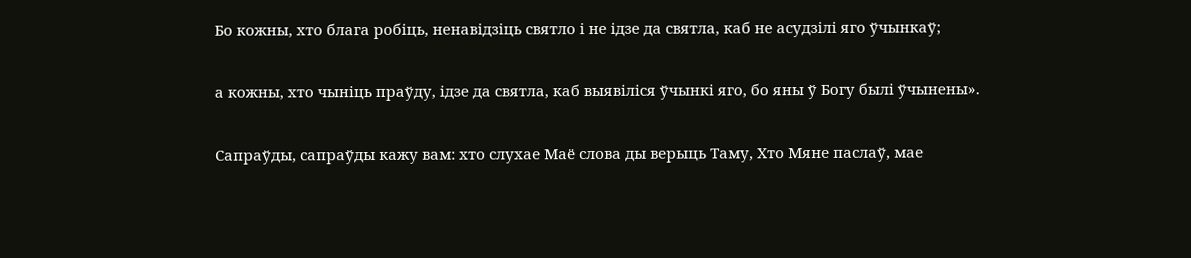Бо кожны, хто блага робіць, ненавідзіць святло і не ідзе да святла, каб не асудзілі яго ўчынкаў;

а кожны, хто чыніць праўду, ідзе да святла, каб выявіліся ўчынкі яго, бо яны ў Богу былі ўчынены».

Сапраўды, сапраўды кажу вам: хто слухае Маё слова ды верыць Таму, Хто Мяне паслаў, мае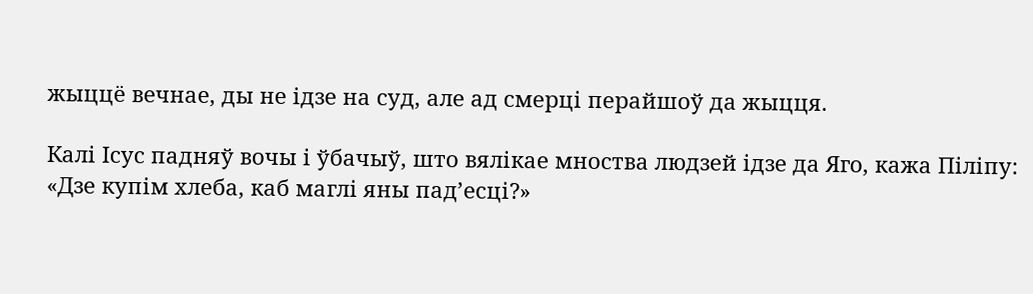жыццё вечнае, ды не ідзе на суд, але ад смерці перайшоў да жыцця.

Калі Ісус падняў вочы і ўбачыў, што вялікае мноства людзей ідзе да Яго, кажа Піліпу: «Дзе купім хлеба, каб маглі яны пад’есці?»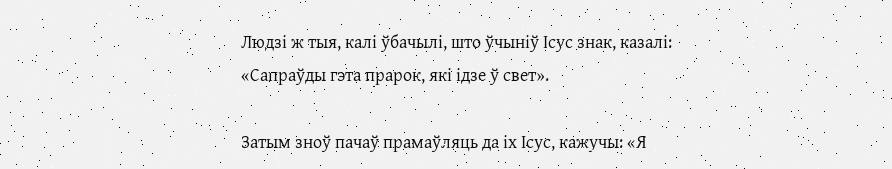Людзі ж тыя, калі ўбачылі, што ўчыніў Ісус знак, казалі: «Сапраўды гэта прарок, які ідзе ў свет».

Затым зноў пачаў прамаўляць да іх Ісус, кажучы: «Я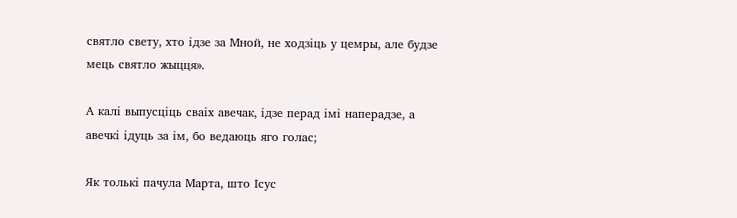святло свету, хто ідзе за Мной, не ходзіць у цемры, але будзе мець святло жыцця».

А калі выпусціць сваіх авечак, ідзе перад імі наперадзе, а авечкі ідуць за ім, бо ведаюць яго голас;

Як толькі пачула Марта, што Ісус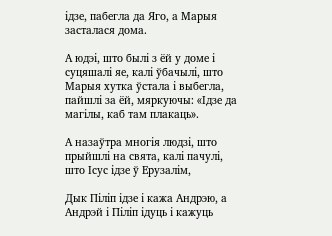ідзе, пабегла да Яго, а Марыя засталася дома.

А юдэі, што былі з ёй у доме і суцяшалі яе, калі ўбачылі, што Марыя хутка ўстала і выбегла, пайшлі за ёй, мяркуючы: «Ідзе да магілы, каб там плакаць».

А назаўтра многія людзі, што прыйшлі на свята, калі пачулі, што Ісус ідзе ў Ерузалім,

Дык Піліп ідзе і кажа Андрэю, а Андрэй і Піліп ідуць і кажуць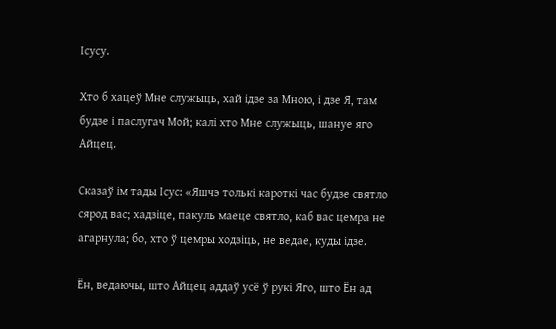Ісусу.

Хто б хацеў Мне служыць, хай ідзе за Мною, і дзе Я, там будзе і паслугач Мой; калі хто Мне служыць, шануе яго Айцец.

Сказаў ім тады Ісус: «Яшчэ толькі кароткі час будзе святло сярод вас; хадзіце, пакуль маеце святло, каб вас цемра не агарнула; бо, хто ў цемры ходзіць, не ведае, куды ідзе.

Ён, ведаючы, што Айцец аддаў усё ў рукі Яго, што Ён ад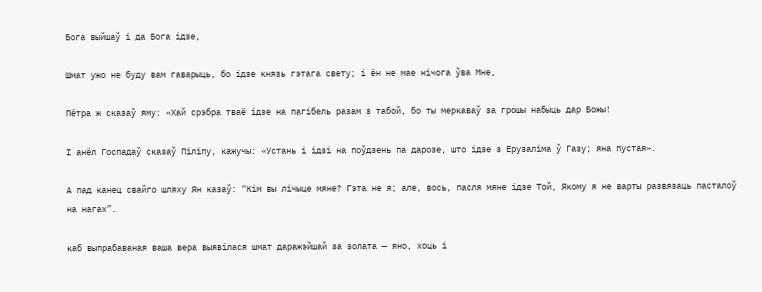Бога выйшаў і да Бога ідзе,

Шмат ужо не буду вам гаварыць, бо ідзе князь гэтага свету; і ён не мае нічога ўва Мне,

Пётра ж сказаў яму: «Хай срэбра тваё ідзе на пагібель разам з табой, бо ты меркаваў за грошы набыць дар Божы!

І анёл Госпадаў сказаў Піліпу, кажучы: «Устань і ідзі на поўдзень па дарозе, што ідзе з Ерузаліма ў Газу; яна пустая».

А пад канец свайго шляху Ян казаў: “Кім вы лічыце мяне? Гэта не я; але, вось, пасля мяне ідзе Той, Якому я не варты развязаць пасталоў на нагах”.

каб выпрабаваная ваша вера выявілася шмат даражэйшай за золата — яно, хоць і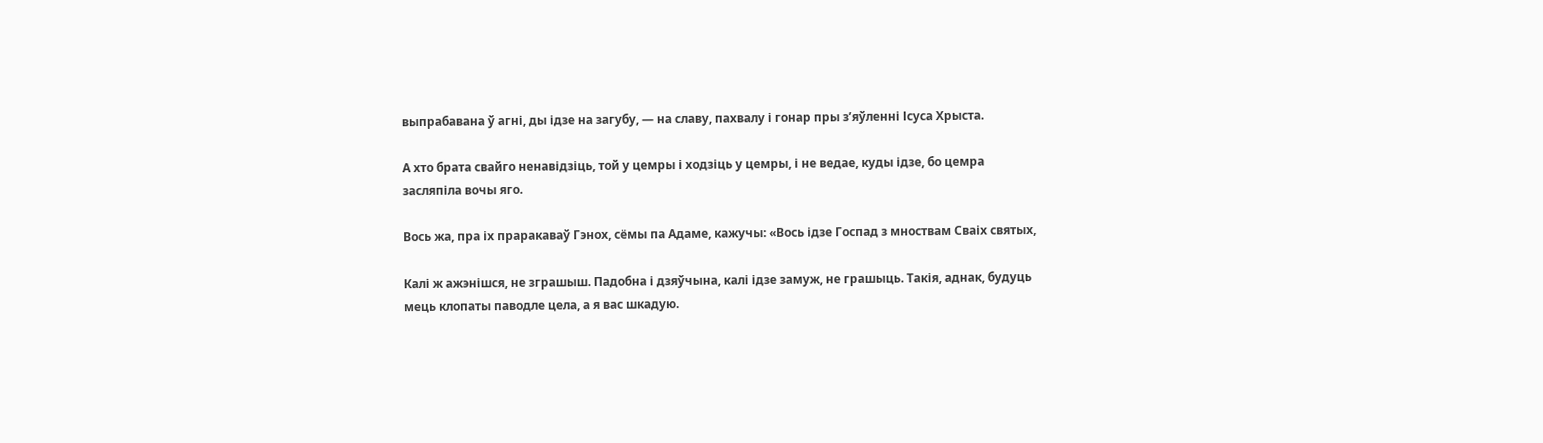выпрабавана ў агні, ды ідзе на загубу, — на славу, пахвалу і гонар пры з’яўленні Ісуса Хрыста.

А хто брата свайго ненавідзіць, той у цемры і ходзіць у цемры, і не ведае, куды ідзе, бо цемра засляпіла вочы яго.

Вось жа, пра іх праракаваў Гэнох, сёмы па Адаме, кажучы: «Вось ідзе Госпад з мноствам Сваіх святых,

Калі ж ажэнішся, не зграшыш. Падобна і дзяўчына, калі ідзе замуж, не грашыць. Такія, аднак, будуць мець клопаты паводле цела, а я вас шкадую.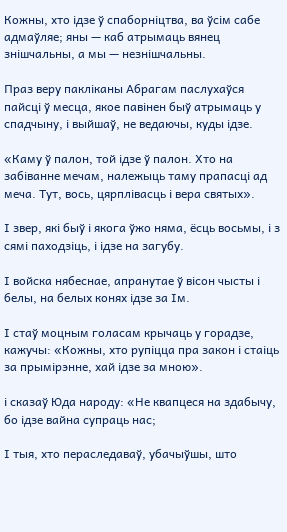Кожны, хто ідзе ў спаборніцтва, ва ўсім сабе адмаўляе; яны — каб атрымаць вянец знішчальны, а мы — незнішчальны.

Праз веру пакліканы Абрагам паслухаўся пайсці ў месца, якое павінен быў атрымаць у спадчыну, і выйшаў, не ведаючы, куды ідзе.

«Каму ў палон, той ідзе ў палон. Хто на забіванне мечам, належыць таму прапасці ад меча. Тут, вось, цярплівасць і вера святых».

І звер, які быў і якога ўжо няма, ёсць восьмы, і з сямі паходзіць, і ідзе на загубу.

І войска нябеснае, апранутае ў вісон чысты і белы, на белых конях ідзе за Ім.

І стаў моцным голасам крычаць у горадзе, кажучы: «Кожны, хто рупіцца пра закон і стаіць за прымірэнне, хай ідзе за мною».

і сказаў Юда народу: «Не квапцеся на здабычу, бо ідзе вайна супраць нас;

І тыя, хто пераследаваў, убачыўшы, што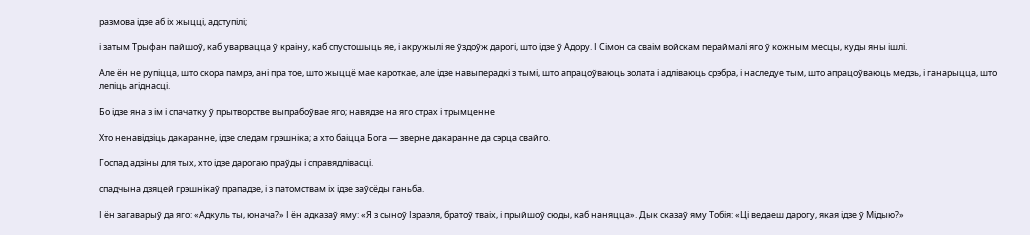размова ідзе аб іх жыцці, адступілі;

і затым Трыфан пайшоў, каб уварвацца ў краіну, каб спустошыць яе, і акружылі яе ўздоўж дарогі, што ідзе ў Адору. І Сімон са сваім войскам пераймалі яго ў кожным месцы, куды яны ішлі.

Але ён не рупіцца, што скора памрэ, ані пра тое, што жыццё мае кароткае, але ідзе навыперадкі з тымі, што апрацоўваюць золата і адліваюць срэбра, і наследуе тым, што апрацоўваюць медзь, і ганарыцца, што лепіць агіднасці.

Бо ідзе яна з ім і спачатку ў прытворстве выпрабоўвае яго; навядзе на яго страх і трымценне

Хто ненавідзіць дакаранне, ідзе следам грэшніка; а хто баіцца Бога — зверне дакаранне да сэрца свайго.

Госпад адзіны для тых, хто ідзе дарогаю праўды і справядлівасці.

спадчына дзяцей грэшнікаў прападзе, і з патомствам іх ідзе заўсёды ганьба.

І ён загаварыў да яго: «Адкуль ты, юнача?» І ён адказаў яму: «Я з сыноў Ізраэля, братоў тваіх, і прыйшоў сюды, каб наняцца». Дык сказаў яму Тобія: «Ці ведаеш дарогу, якая ідзе ў Мідыю?»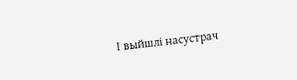І выйшлі насустрач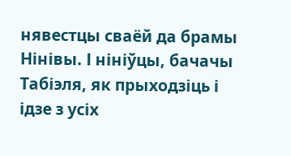нявестцы сваёй да брамы Нінівы. І нініўцы, бачачы Табіэля, як прыходзіць і ідзе з усіх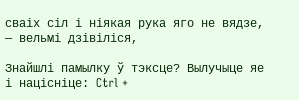сваіх сіл і ніякая рука яго не вядзе, — вельмі дзівіліся,

Знайшлі памылку ў тэксце? Вылучыце яе і націсніце: Ctrl +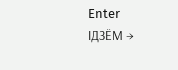Enter
ІДЗЁМ →